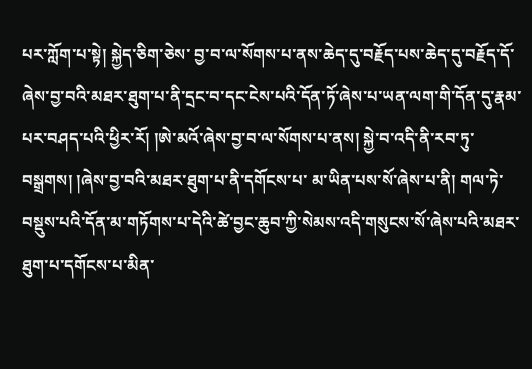པར་ཀློག་པ་སྟེ། སྐྱེད་ཅིག་ཅེས་ བྱ་བ་ལ་སོགས་པ་ནས་ཆེད་དུ་བརྗོད་པས་ཆེད་དུ་བརྗོད་དོ་ཞེས་བྱ་བའི་མཐར་ཐུག་པ་ནི་དྲང་བ་དང་ངེས་པའི་དོན་ཏོ་ཞེས་པ་ཡན་ལག་གི་དོན་དུ་རྣམ་པར་བཤད་པའི་ཕྱིར་རོ། །ཨེ་མའོ་ཞེས་བྱ་བ་ལ་སོགས་པ་ནས། སྐྱེ་བ་འདི་ནི་རབ་ཏུ་བསྒྲགས། །ཞེས་བྱ་བའི་མཐར་ཐུག་པ་ནི་དགོངས་པ་ མ་ཡིན་པས་སོ་ཞེས་པ་ནི། གལ་ཏེ་བསྡུས་པའི་དོན་མ་གཏོགས་པ་དེའི་ཚེ་བྱང་ཆུབ་ཀྱི་སེམས་འདི་གསུངས་སོ་ཞེས་པའི་མཐར་ཐུག་པ་དགོངས་པ་མིན་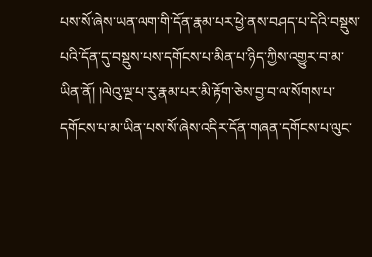པས་སོ་ཞེས་ཡན་ལག་གི་དོན་རྣམ་པར་ཕྱེ་ནས་བཤད་པ་དེའི་བསྡུས་པའི་དོན་དུ་བསྡུས་པས་དགོངས་པ་མིན་པ་ཉིད་ཀྱིས་འགྱུར་བ་མ་ ཡིན་ནོ། །ལེའུ་ལྔ་པ་རུ་རྣམ་པར་མི་རྟོག་ཅེས་བྱ་བ་ལ་སོགས་པ་དགོངས་པ་མ་ཡིན་པས་སོ་ཞེས་འདིར་དོན་གཞན་དགོངས་པ་ལུང་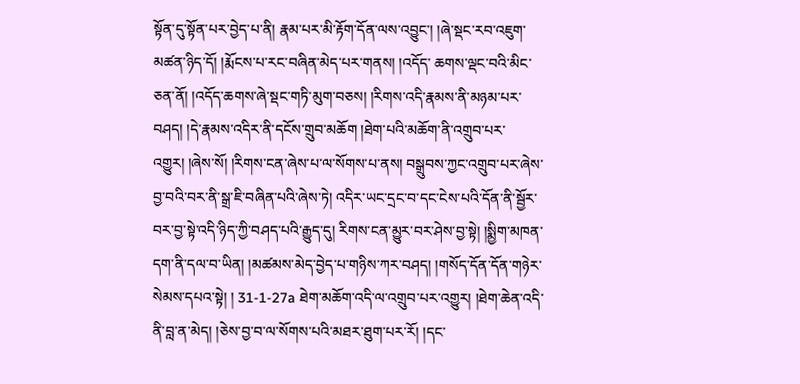སྟོན་དུ་སྟོན་པར་བྱེད་པ་ནི། རྣམ་པར་མི་རྟོག་དོན་ལས་འབྱུང་། །ཞེ་སྡང་རབ་འཇུག་མཚན་ཉིད་དོ། །རྨོངས་པ་རང་བཞིན་མེད་པར་གནས། །འདོད་ ཆགས་ལྡང་བའི་མིང་ཅན་ནོ། །འདོད་ཆགས་ཞེ་སྡང་གཏི་མུག་བཅས། །རིགས་འདི་རྣམས་ནི་མཉམ་པར་བཤད། །དེ་རྣམས་འདིར་ནི་དངོས་གྲུབ་མཆོག །ཐེག་པའི་མཆོག་ནི་འགྲུབ་པར་འགྱུར། །ཞེས་སོ། །རིགས་ངན་ཞེས་པ་ལ་སོགས་པ་ནས། བསྒྲུབས་ཀྱང་འགྲུབ་པར་ཞེས་ བྱ་བའི་བར་ནི་སྒྲ་ཇི་བཞིན་པའི་ཞེས་ཏེ། འདིར་ཡང་དྲང་བ་དང་ངེས་པའི་དོན་ནི་སྦྱོར་བར་བྱ་སྟེ་འདི་ཉིད་ཀྱི་བཤད་པའི་རྒྱུད་དུ། རིགས་ངན་མྱུར་བར་ཤེས་བྱ་སྟེ། །སྨྱིག་མཁན་དག་ནི་དལ་བ་ཡིན། །མཚམས་མེད་བྱེད་པ་གཉིས་ཀར་བཤད། །གསོད་དོན་དོན་གཉེར་སེམས་དཔའ་སྟེ། ། 31-1-27a ཐེག་མཆོག་འདི་ལ་འགྲུབ་པར་འགྱུར། །ཐེག་ཆེན་འདི་ནི་བླ་ན་མེད། །ཅེས་བྱ་བ་ལ་སོགས་པའི་མཐར་ཐུག་པར་རོ། །དང་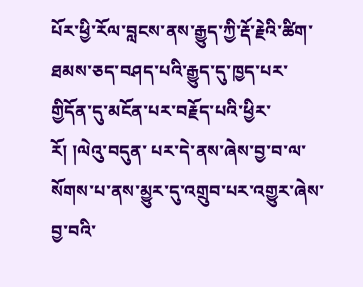པོར་ཕྱི་རོལ་བླངས་ནས་རྒྱུད་ཀྱི་རྡོ་རྗེའི་ཚིག་ཐམས་ཅད་བཤད་པའི་རྒྱུད་དུ་ཁྱད་པར་གྱིདོན་དུ་མངོན་པར་བརྗོད་པའི་ཕྱིར་རོ། །ལེའུ་བདུན་ པར་དེ་ནས་ཞེས་བྱ་བ་ལ་སོགས་པ་ནས་མྱུར་དུ་འགྲུབ་པར་འགྱུར་ཞེས་བྱ་བའི་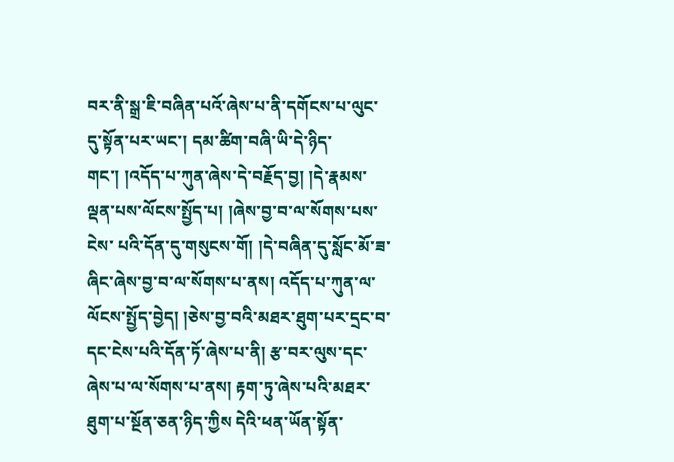བར་ནི་སྒྲ་ཇི་བཞིན་པའོ་ཞེས་པ་ནི་དགོངས་པ་ལུང་དུ་སྟོན་པར་ཡང་། དམ་ཚིག་བཞི་ཡི་དེ་ཉིད་གང་། །འདོད་པ་ཀུན་ཞེས་དེ་བརྗོད་བྱ། །དེ་རྣམས་ལྡན་པས་ལོངས་སྤྱོད་པ། །ཞེས་བྱ་བ་ལ་སོགས་པས་ངེས་ པའི་དོན་དུ་གསུངས་གོ། །དེ་བཞིན་དུ་སློང་མོ་ཟ་ཞིང་ཞེས་བྱ་བ་ལ་སོགས་པ་ནས། འདོད་པ་ཀུན་ལ་ལོངས་སྤྱོད་བྱེད། །ཅེས་བྱ་བའི་མཐར་ཐུག་པར་དྲང་བ་དང་ངེས་པའི་དོན་ཏོ་ཞེས་པ་ནི། རྩ་བར་ལུས་དང་ཞེས་པ་ལ་སོགས་པ་ནས། རྟག་ཏུ་ཞེས་པའི་མཐར་ཐུག་པ་སྔོན་ཅན་ཉིད་ཀྱིས དེའི་ཕན་ཡོན་སྟོན་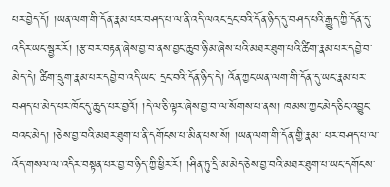པར་བྱེད་དོ། །ཡན་ལག་གི་དོན་རྣམ་པར་བཤད་པ་ལ་ནི་འདི་ལའང་དྲང་བའི་དོན་ཉིད་དུ་བཤད་པའི་རྒྱུད་ཀྱི་དོན་དུ་འདིར་ཡང་སྦྱར་རོ། །རྩ་བར་བརྟན་ཞེས་བྱ་བ་ནས་བྱང་ཆུབ་ཉི་མ་ཞེས་པའི་མཐར་ཐུག་པའི་ཚིག་རྣམ་པར་དབྱེ་བ་མེད་དེ། ཚིག་དྲུག་རྣམ་པར་དབྱེ་བ་འདི་ཡང་ དྲང་བའི་དོན་ཉིད་དེ། འོན་ཀྱང་ཡན་ལག་གི་དོན་དུ་ཡང་རྣམ་པར་བཤད་པ་མེད་པར་ཁོང་དུ་ཆུད་པར་བྱའོ། །དེ་ལ་ཅི་ལྟར་ཞེས་བྱ་བ་ལ་སོགས་པ་ནས། ཁམས་ཀྱང་མེད་ཅིང་འབྱུང་བའང་མེད། །ཅེས་བྱ་བའི་མཐར་ཐུག་པ་ནི་དགོངས་པ་མིན་པས་སོ། །ཡན་ལག་གི་དོན་གྱི་རྣམ་ པར་བཤད་པ་ལ་འོད་གསལ་ལ་འདིར་བསྟན་པར་བྱ་བ་ཉིད་ཀྱི་ཕྱིར་རོ། །ཤིན་ཏུ་དྲི་མ་མེད་ཅེས་བྱ་བའི་མཐར་ཐུག་པ་ཡང་དགོངས་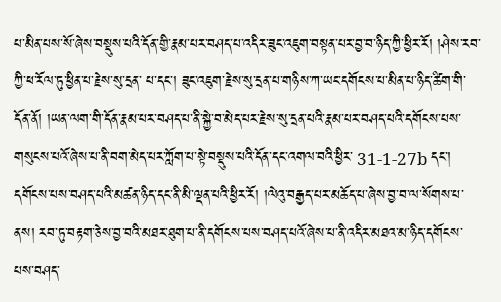པ་མིན་པས་སོ་ཞེས་བསྡུས་པའི་དོན་གྱི་རྣམ་པར་བཤད་པ་འདིར་ཟུང་འཇུག་བསྟན་པར་བྱ་བ་ཉིད་ཀྱི་ཕྱིར་རོ། །ཤེས་རབ་ཀྱི་ཕ་རོལ་ཏུ་ཕྱིན་པ་རྗེས་སུ་དྲན་ པ་དང་། ཟུང་འཇུག་རྗེས་སུ་དྲན་པ་གཉིས་ཀ་ཡང་དགོངས་པ་མིན་པ་ཉིད་ཚིག་གི་དོན་ནོ། །ཡན་ལག་གི་དོན་རྣམ་པར་བཤད་པ་ནི་སྐྱེ་བ་མེད་པར་རྗེས་སུ་དྲན་པའི་རྣམ་པར་བཤད་པའི་དགོངས་པས་གསུངས་པའོ་ཞེས་པ་ནི་བག་མེད་པར་ཀློག་པ་སྟེ་བསྡུས་པའི་དོན་དང་འགལ་བའི་ཕྱིར་ 31-1-27b དང་། དགོངས་པས་བཤད་པའི་མཚན་ཉིད་དང་ནི་མི་ལྡན་པའི་ཕྱིར་རོ། །ལེའུ་བརྒྱད་པར་མཆོད་པ་ཞེས་བྱ་བ་ལ་སོགས་པ་ནས། རབ་ཏུ་བརྟག་ཅེས་བྱ་བའི་མཐར་ཐུག་པ་ནི་དགོངས་པས་བཤད་པའོ་ཞེས་པ་ནི་འདིར་མཐའ་མ་ཉིད་དགོངས་པས་བཤད་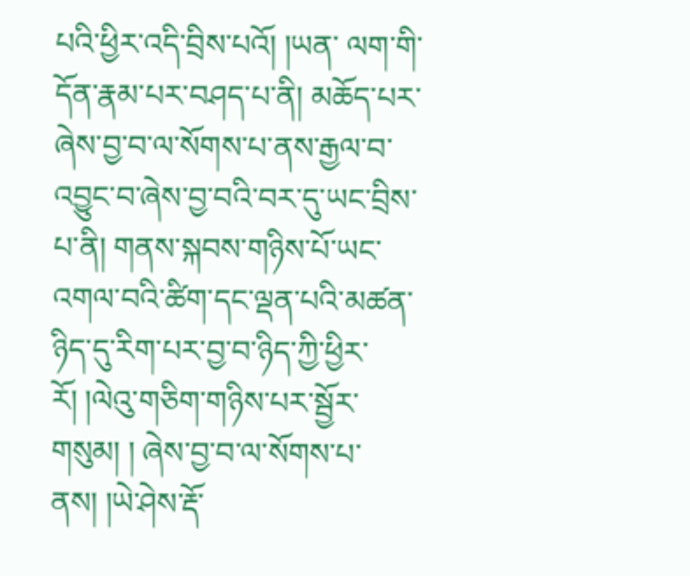པའི་ཕྱིར་འདི་བྲིས་པའོ། །ཡན་ ལག་གི་དོན་རྣམ་པར་བཤད་པ་ནི། མཆོད་པར་ཞེས་བྱ་བ་ལ་སོགས་པ་ནས་རྒྱལ་བ་འབྱུང་བ་ཞེས་བྱ་བའི་བར་དུ་ཡང་བྲིས་པ་ནི། གནས་སྐབས་གཉིས་པོ་ཡང་འགལ་བའི་ཚིག་དང་ལྡན་པའི་མཚན་ཉིད་དུ་རིག་པར་བྱ་བ་ཉིད་ཀྱི་ཕྱིར་རོ། །ལེའུ་གཅིག་གཉིས་པར་སྦྱོར་གསུམ། ། ཞེས་བྱ་བ་ལ་སོགས་པ་ནས། །ཡེ་ཤེས་རྡོ་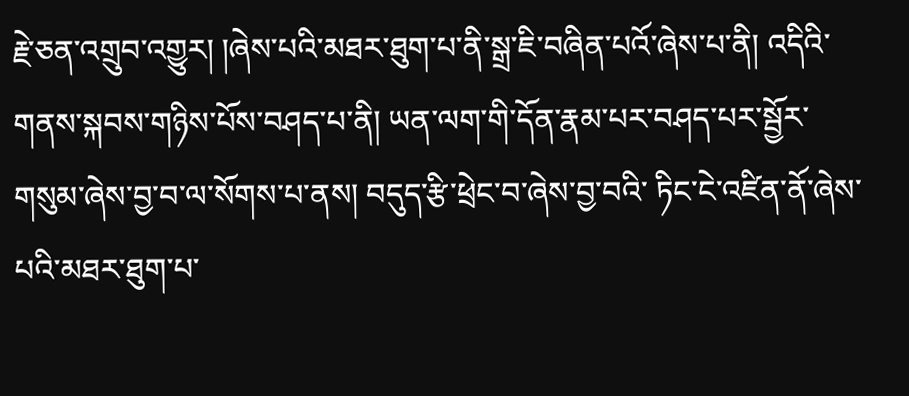རྗེ་ཅན་འགྲུབ་འགྱུར། །ཞེས་པའི་མཐར་ཐུག་པ་ནི་སྒྲ་ཇི་བཞིན་པའོ་ཞེས་པ་ནི། འདིའི་གནས་སྐབས་གཉིས་པོས་བཤད་པ་ནི། ཡན་ལག་གི་དོན་རྣམ་པར་བཤད་པར་སྦྱོར་གསུམ་ཞེས་བྱ་བ་ལ་སོགས་པ་ནས། བདུད་རྩི་ཕྲེང་བ་ཞེས་བྱ་བའི་ ཏིང་ངེ་འཛིན་ནོ་ཞེས་པའི་མཐར་ཐུག་པ་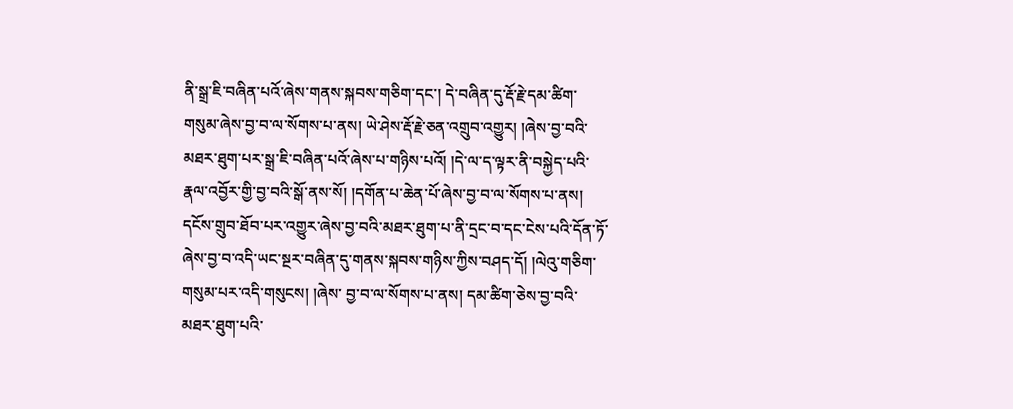ནི་སྒྲ་ཇི་བཞིན་པའོ་ཞེས་གནས་སྐབས་གཅིག་དང་། དེ་བཞིན་དུ་རྡོ་རྗེ་དམ་ཚིག་གསུམ་ཞེས་བྱ་བ་ལ་སོགས་པ་ནས། ཡེ་ཤེས་རྡོ་རྗེ་ཅན་འགྲུབ་འགྱུར། །ཞེས་བྱ་བའི་མཐར་ཐུག་པར་སྒྲ་ཇི་བཞིན་པའོ་ཞེས་པ་གཉིས་པའོ། །དེ་ལ་ད་ལྟར་ནི་བསྐྱེད་པའི་ རྣལ་འབྱོར་གྱི་བྱ་བའི་སྒོ་ནས་སོ། །དགོན་པ་ཆེན་པོ་ཞེས་བྱ་བ་ལ་སོགས་པ་ནས། དངོས་གྲུབ་ཐོབ་པར་འགྱུར་ཞེས་བྱ་བའི་མཐར་ཐུག་པ་ནི་དྲང་བ་དང་ངེས་པའི་དོན་ཏོ་ཞེས་བྱ་བ་འདི་ཡང་སྔར་བཞིན་དུ་གནས་སྐབས་གཉིས་ཀྱིས་བཤད་དོ། །ལེའུ་གཅིག་གསུམ་པར་འདི་གསུངས། །ཞེས་ བྱ་བ་ལ་སོགས་པ་ནས། དམ་ཚིག་ཅེས་བྱ་བའི་མཐར་ཐུག་པའི་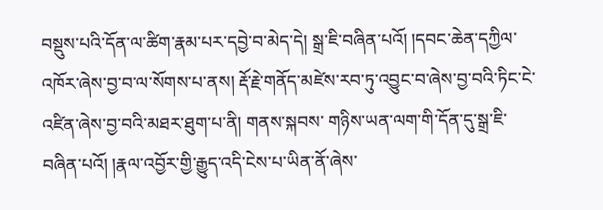བསྡུས་པའི་དོན་ལ་ཚིག་རྣམ་པར་དབྱེ་བ་མེད་དེ། སྒྲ་ཇི་བཞིན་པའོ། །དབང་ཆེན་དཀྱིལ་འཁོར་ཞེས་བྱ་བ་ལ་སོགས་པ་ནས། རྡོ་རྗེ་གནོད་མཛེས་རབ་ཏུ་འབྱུང་བ་ཞེས་བྱ་བའི་ཏིང་ངེ་འཛིན་ཞེས་བྱ་བའི་མཐར་ཐུག་པ་ནི། གནས་སྐབས་ གཉིས་ཡན་ལག་གི་དོན་དུ་སྒྲ་ཇི་བཞིན་པའོ། །རྣལ་འབྱོར་གྱི་རྒྱུད་འདི་ངེས་པ་ཡིན་ནོ་ཞེས་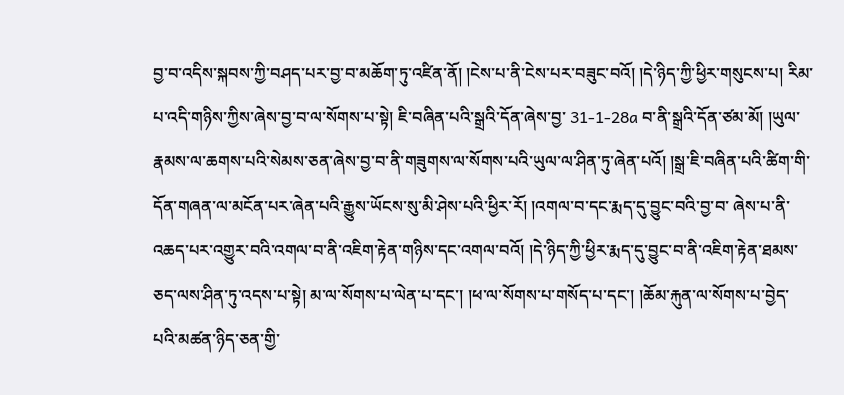བྱ་བ་འདིས་སྐབས་ཀྱི་བཤད་པར་བྱ་བ་མཆོག་ཏུ་འཛིན་ནོ། །ངེས་པ་ནི་ངེས་པར་བཟུང་བའོ། །དེ་ཉིད་ཀྱི་ཕྱིར་གསུངས་པ། རིམ་པ་འདི་གཉིས་ཀྱིས་ཞེས་བྱ་བ་ལ་སོགས་པ་སྟེ། ཇི་བཞིན་པའི་སྒྲའི་དོན་ཞེས་བྱ་ 31-1-28a བ་ནི་སྒྲའི་དོན་ཙམ་མོ། །ཡུལ་རྣམས་ལ་ཆགས་པའི་སེམས་ཅན་ཞེས་བྱ་བ་ནི་གཟུགས་ལ་སོགས་པའི་ཡུལ་ལ་ཤིན་ཏུ་ཞེན་པའོ། །སྒྲ་ཇི་བཞིན་པའི་ཚིག་གི་དོན་གཞན་ལ་མངོན་པར་ཞེན་པའི་རྒྱུས་ཡོངས་སུ་མི་ཤེས་པའི་ཕྱིར་རོ། །འགལ་བ་དང་རྨད་དུ་བྱུང་བའི་བྱ་བ་ ཞེས་པ་ནི་འཆད་པར་འགྱུར་བའི་འགལ་བ་ནི་འཇིག་རྟེན་གཉིས་དང་འགལ་བའོ། །དེ་ཉིད་ཀྱི་ཕྱིར་རྨད་དུ་བྱུང་བ་ནི་འཇིག་རྟེན་ཐམས་ཅད་ལས་ཤིན་ཏུ་འདས་པ་སྟེ། མ་ལ་སོགས་པ་ལེན་པ་དང་། །ཕ་ལ་སོགས་པ་གསོད་པ་དང་། །ཆོམ་རྐུན་ལ་སོགས་པ་བྱེད་པའི་མཚན་ཉིད་ཅན་གྱི་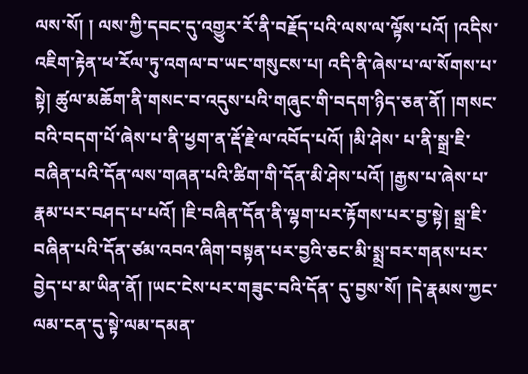ལས་སོ། ། ལས་ཀྱི་དབང་དུ་འགྱུར་རོ་ནི་བརྗོད་པའི་ལས་ལ་ལྟོས་པའོ། །འདིས་འཇིག་རྟེན་ཕ་རོལ་ཏུ་འགལ་བ་ཡང་གསུངས་པ། འདི་ནི་ཞེས་པ་ལ་སོགས་པ་སྟེ། ཚུལ་མཆོག་ནི་གསང་བ་འདུས་པའི་གཞུང་གི་བདག་ཉིད་ཅན་ནོ། །གསང་བའི་བདག་པོ་ཞེས་པ་ནི་ཕྱག་ན་རྡོ་རྗེ་ལ་འབོད་པའོ། །མི་ཤེས་ པ་ནི་སྒྲ་ཇི་བཞིན་པའི་དོན་ལས་གཞན་པའི་ཚིག་གི་དོན་མི་ཤེས་པའོ། །རྒྱས་པ་ཞེས་པ་རྣམ་པར་བཤད་པ་པའོ། །ཇི་བཞིན་དོན་ནི་ལྷག་པར་རྟོགས་པར་བྱ་སྟེ། སྒྲ་ཇི་བཞིན་པའི་དོན་ཙམ་འབའ་ཞིག་བསྟན་པར་བྱའི་ཅང་མི་སྨྲ་བར་གནས་པར་བྱེད་པ་མ་ཡིན་ནོ། །ཡང་ངེས་པར་གཟུང་བའི་དོན་ དུ་བྱས་སོ། །དེ་རྣམས་ཀྱང་ལམ་ངན་དུ་སྟེ་ལམ་དམན་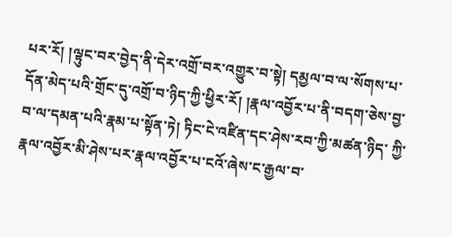པར་རོ། །ལྟུང་བར་བྱེད་ནི་དེར་འགྲོ་བར་འགྱུར་བ་སྟེ། དམྱལ་བ་ལ་སོགས་པ་དོན་མེད་པའི་གྲོང་དུ་འགྲོ་བ་ཉིད་ཀྱི་ཕྱིར་རོ། །རྣལ་འབྱོར་པ་ནི་བདག་ཅེས་བྱ་བ་ལ་དམན་པའི་རྣམ་པ་སྟོན་ཏེ། ཏིང་ངེ་འཛིན་དང་ཤེས་རབ་ཀྱི་མཚན་ཉིད་ ཀྱི་རྣལ་འབྱོར་མི་ཤེས་པར་རྣལ་འབྱོར་པ་ངའོ་ཞེས་ང་རྒྱལ་བ་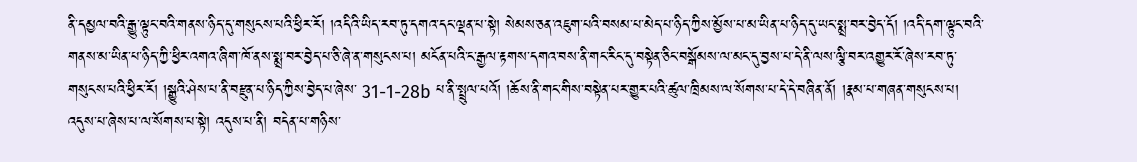ནི་དམྱལ་བའི་རྒྱུ་ལྟུང་བའི་གནས་ཉིད་དུ་གསུངས་པའི་ཕྱིར་རོ། །འདིའི་ཡིད་རབ་ཏུ་དགའ་དང་ལྡན་པ་སྟེ། སེམས་ཅན་འཇུག་པའི་བསམ་པ་མེད་པ་ཉིད་ཀྱིས་མྱོས་པ་མ་ཡིན་པ་ཉིད་དུ་ཡང་སྨྲ་བར་བྱེད་དོ། །འདི་དག་ལྟུང་བའི་ གནས་མ་ཡིན་པ་ཉིད་ཀྱི་ཕྱིར་འགའ་ཞིག་ཁོ་ནས་སྨྲ་བར་བྱེད་པ་ཅི་ཞེ་ན་གསུངས་པ། མངོན་པའི་ང་རྒྱལ་རྟགས་དགའ་བས་ནི་གང་རིང་དུ་བསྟེན་ཅིང་བསྒོམས་ལ་མང་དུ་བྱས་པ་དེ་ནི་ལས་ལྕི་བར་འགྱུར་རོ་ཞེས་རབ་ཏུ་གསུངས་པའི་ཕྱིར་རོ། །སྒྱུའི་ཤེས་པ་ནི་བརྫུན་པ་ཉིད་ཀྱིས་བྱེད་པ་ཞེས་ 31-1-28b པ་ནི་སྤྲུལ་པའོ། །ཆོས་ནི་གང་གིས་བསྟེན་པར་གྱུར་པའི་ཚུལ་ཁྲིམས་ལ་སོགས་པ་དེ་དེ་བཞིན་ནོ། །རྣམ་པ་གཞན་གསུངས་པ། འདུས་པ་ཞེས་པ་ལ་སོགས་པ་སྟེ། འདུས་པ་ནི། བདེན་པ་གཉིས་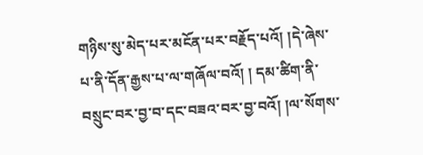གཉིས་སུ་མེད་པར་མངོན་པར་བརྗོད་པའོ། །དེ་ཞེས་པ་ནི་དོན་རྒྱས་པ་ལ་གཞོལ་བའོ། ། དམ་ཚིག་ནི་བསྲུང་བར་བྱ་བ་དང་བཟའ་བར་བྱ་བའོ། །ལ་སོགས་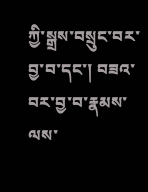ཀྱི་སྒྲས་བསྲུང་བར་བྱ་བ་དང་། བཟའ་བར་བྱ་བ་རྣམས་ལས་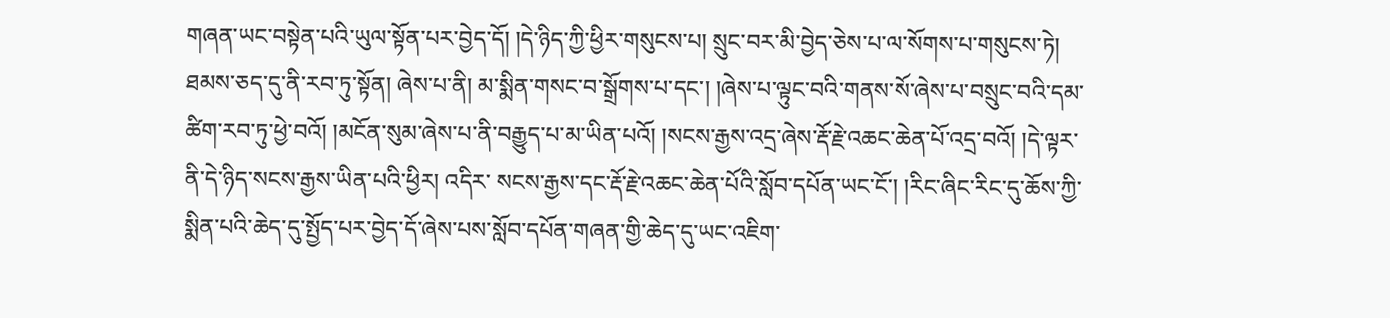གཞན་ཡང་བསྟེན་པའི་ཡུལ་སྟོན་པར་བྱེད་དོ། །དེ་ཉིད་ཀྱི་ཕྱིར་གསུངས་པ། སྲུང་བར་མི་བྱེད་ཅེས་པ་ལ་སོགས་པ་གསུངས་ཏེ། ཐམས་ཅད་དུ་ནི་རབ་ཏུ་སྟོན། ཞེས་པ་ནི། མ་སྨིན་གསང་བ་སྒྲོགས་པ་དང་། །ཞེས་པ་ལྟུང་བའི་གནས་སོ་ཞེས་པ་བསྲུང་བའི་དམ་ཚིག་རབ་ཏུ་ཕྱེ་བའོ། །མངོན་སུམ་ཞེས་པ་ནི་བརྒྱུད་པ་མ་ཡིན་པའོ། །སངས་རྒྱས་འདྲ་ཞེས་རྡོ་རྗེ་འཆང་ཆེན་པོ་འདྲ་བའོ། །དེ་ལྟར་ནི་དེ་ཉིད་སངས་རྒྱས་ཡིན་པའི་ཕྱིར། འདིར་ སངས་རྒྱས་དང་རྡོ་རྗེ་འཆང་ཆེན་པོའི་སློབ་དཔོན་ཡང་ངོ་། །རིང་ཞིང་རིང་དུ་ཆོས་ཀྱི་སྨིན་པའི་ཆེད་དུ་སྤྱོད་པར་བྱེད་དོ་ཞེས་པས་སློབ་དཔོན་གཞན་གྱི་ཆེད་དུ་ཡང་འཇིག་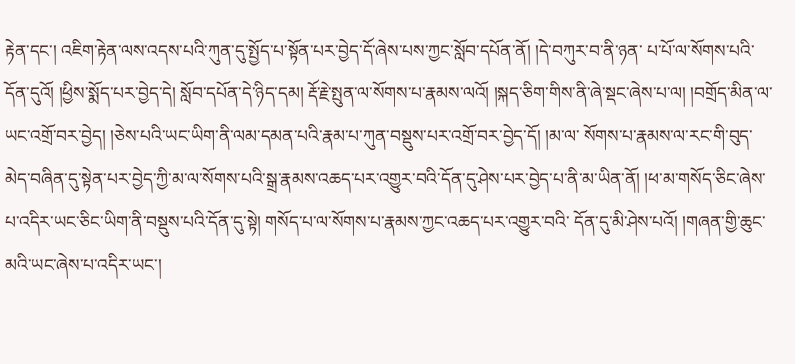རྟེན་དང་། འཇིག་རྟེན་ལས་འདས་པའི་ཀུན་དུ་སྤྱོད་པ་སྟོན་པར་བྱེད་དོ་ཞེས་པས་ཀྱང་སློབ་དཔོན་ནོ། །དེ་བཀུར་བ་ནི་ཉན་ པ་པོ་ལ་སོགས་པའི་དོན་དུའོ། །ཕྱིས་སྨོད་པར་བྱེད་དེ། སློབ་དཔོན་དེ་ཉིད་དམ། རྡོ་རྗེ་སྤུན་ལ་སོགས་པ་རྣམས་ལའོ། །སྐད་ཅིག་གིས་ནི་ཞེ་སྡང་ཞེས་པ་ལ། །བགྲོད་མིན་ལ་ཡང་འགྲོ་བར་བྱེད། །ཅེས་པའི་ཡང་ཡིག་ནི་ལམ་དམན་པའི་རྣམ་པ་ཀུན་བསྡུས་པར་འགྲོ་བར་བྱེད་དོ། །མ་ལ་ སོགས་པ་རྣམས་ལ་རང་གི་བུད་མེད་བཞིན་དུ་སྟེན་པར་བྱེད་ཀྱི་མ་ལ་སོགས་པའི་སྒྲ་རྣམས་འཆད་པར་འགྱུར་བའི་དོན་དུ་ཤེས་པར་བྱེད་པ་ནི་མ་ཡིན་ནོ། །ཕ་མ་གསོད་ཅིང་ཞེས་པ་འདིར་ཡང་ཅིང་ཡིག་ནི་བསྡུས་པའི་དོན་དུ་སྟེ། གསོད་པ་ལ་སོགས་པ་རྣམས་ཀྱང་འཆད་པར་འགྱུར་བའི་ དོན་དུ་མི་ཤེས་པའོ། །གཞན་གྱི་ཆུང་མའི་ཡང་ཞེས་པ་འདིར་ཡང་།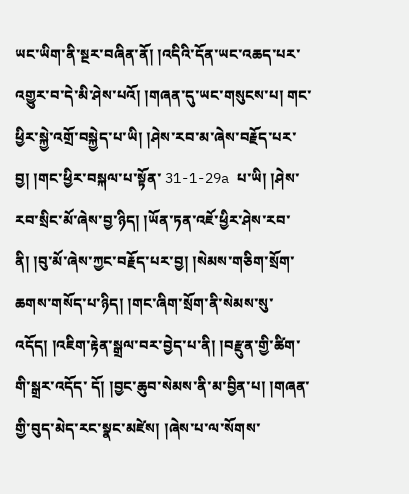ཡང་ཡིག་ནི་སྔར་བཞིན་ནོ། །འདིའི་དོན་ཡང་འཆད་པར་འགྱུར་བ་དེ་མི་ཤེས་པའོ། །གཞན་དུ་ཡང་གསུངས་པ། གང་ཕྱིར་སྐྱེ་འགྲོ་བསྐྱེད་པ་ཡི། །ཤེས་རབ་མ་ཞེས་བརྗོད་པར་བྱ། །གང་ཕྱིར་བསྐལ་པ་སྟོན་ 31-1-29a པ་ཡི། །ཤེས་རབ་སྲིང་མོ་ཞེས་བྱ་ཉིད། །ཡོན་ཏན་འཇོ་ཕྱིར་ཤེས་རབ་ནི། །བུ་མོ་ཞེས་ཀྱང་བརྗོད་པར་བྱ། །སེམས་གཅིག་སྲོག་ཆགས་གསོད་པ་ཉིད། །གང་ཞིག་སྲོག་ནི་སེམས་སུ་འདོད། །འཇིག་རྟེན་སྒྲལ་བར་བྱེད་པ་ནི། །བརྫུན་གྱི་ཚིག་གི་སྒྲར་འདོད་ དོ། །བྱང་ཆུབ་སེམས་ནི་མ་བྱིན་པ། །གཞན་གྱི་བུད་མེད་རང་སྣང་མཛེས། །ཞེས་པ་ལ་སོགས་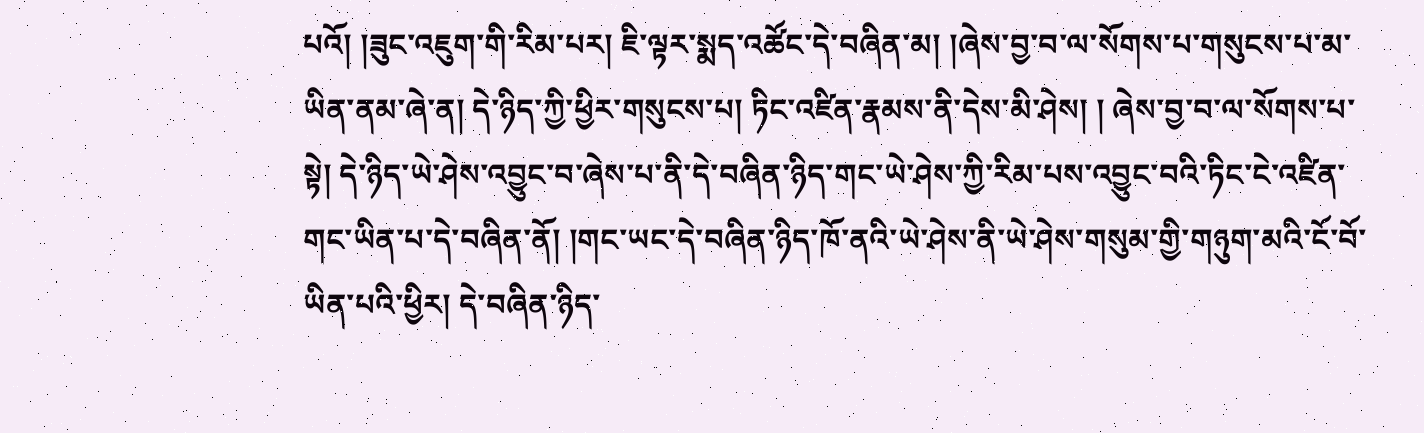པའོ། །ཟུང་འཇུག་གི་རིམ་པར། ཇི་ལྟར་སྨད་འཚོང་དེ་བཞིན་མ། །ཞེས་བྱ་བ་ལ་སོགས་པ་གསུངས་པ་མ་ཡིན་ནམ་ཞེ་ན། དེ་ཉིད་ཀྱི་ཕྱིར་གསུངས་པ། ཏིང་འཛིན་རྣམས་ནི་དེས་མི་ཤེས། ། ཞེས་བྱ་བ་ལ་སོགས་པ་སྟེ། དེ་ཉིད་ཡེ་ཤེས་འབྱུང་བ་ཞེས་པ་ནི་དེ་བཞིན་ཉིད་གང་ཡེ་ཤེས་ཀྱི་རིམ་པས་འབྱུང་བའི་ཏིང་ངེ་འཛིན་གང་ཡིན་པ་དེ་བཞིན་ནོ། །གང་ཡང་དེ་བཞིན་ཉིད་ཁོ་ནའི་ཡེ་ཤེས་ནི་ཡེ་ཤེས་གསུམ་གྱི་གཉུག་མའི་ངོ་བོ་ཡིན་པའི་ཕྱིར། དེ་བཞིན་ཉིད་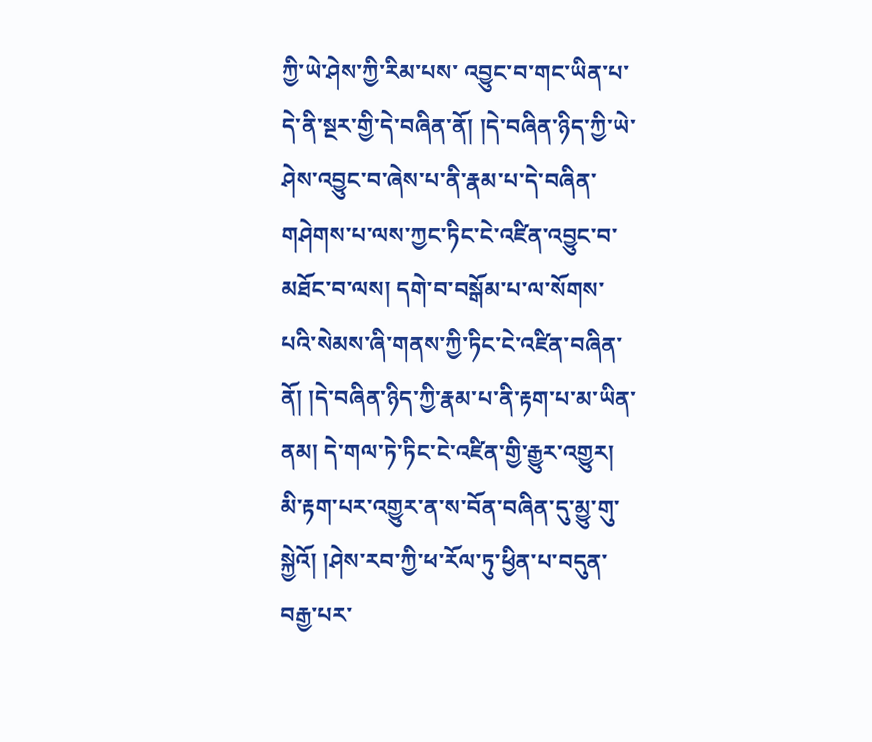ཀྱི་ཡེ་ཤེས་ཀྱི་རིམ་པས་ འབྱུང་བ་གང་ཡིན་པ་དེ་ནི་སྔར་གྱི་དེ་བཞིན་ནོ། །དེ་བཞིན་ཉིད་ཀྱི་ཡེ་ཤེས་འབྱུང་བ་ཞེས་པ་ནི་རྣམ་པ་དེ་བཞིན་གཤེགས་པ་ལས་ཀྱང་ཏིང་ངེ་འཛིན་འབྱུང་བ་མཐོང་བ་ལས། དགེ་བ་བསྒོམ་པ་ལ་སོགས་པའི་སེམས་ཞི་གནས་ཀྱི་ཏིང་ངེ་འཛིན་བཞིན་ནོ། །དེ་བཞིན་ཉིད་ཀྱི་རྣམ་པ་ནི་རྟག་པ་མ་ཡིན་ ནམ། དེ་གལ་ཏེ་ཏིང་ངེ་འཛིན་གྱི་རྒྱུར་འགྱུར། མི་རྟག་པར་འགྱུར་ན་ས་བོན་བཞིན་དུ་མྱུ་གུ་སྐྱེའོ། །ཤེས་རབ་ཀྱི་ཕ་རོལ་ཏུ་ཕྱིན་པ་བདུན་བརྒྱ་པར་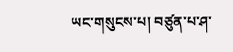ཡང་གསུངས་པ། བཙུན་པ་ཤ་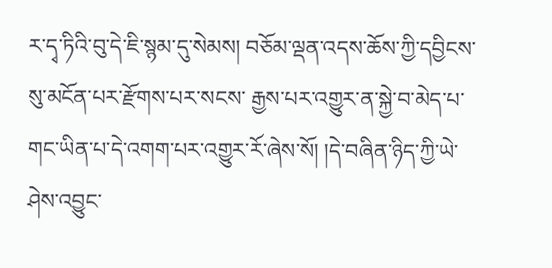ར་དྭ་ཏིའི་བུ་དེ་ཇི་སྙམ་དུ་སེམས། བཅོམ་ལྡན་འདས་ཆོས་ཀྱི་དབྱིངས་སུ་མངོན་པར་རྫོགས་པར་སངས་ རྒྱས་པར་འགྱུར་ན་སྐྱེ་བ་མེད་པ་གང་ཡིན་པ་དེ་འགག་པར་འགྱུར་རོ་ཞེས་སོ། །དེ་བཞིན་ཉིད་ཀྱི་ཡེ་ཤེས་འབྱུང་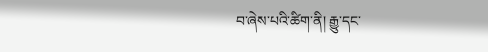བ་ཞེས་པའི་ཚིག་ནི། རྒྱུ་དང་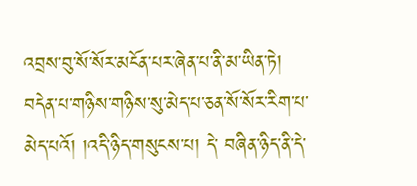འབྲས་བུ་སོ་སོར་མངོན་པར་ཞེན་པ་ནི་མ་ཡིན་ཏེ། བདེན་པ་གཉིས་གཉིས་སུ་མེད་པ་ཅན་སོ་སོར་རིག་པ་མེད་པའོ། །འདི་ཉིད་གསུངས་པ། དེ་ བཞིན་ཉིད་ནི་དེ་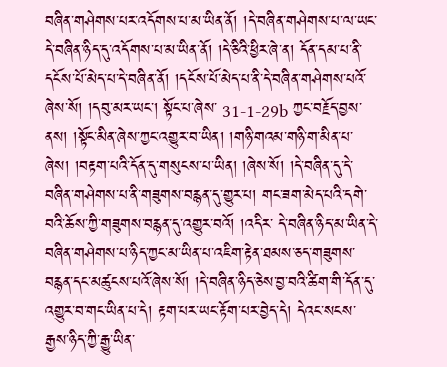བཞིན་གཤེགས་པར་འདོགས་པ་མ་ཡིན་ནོ། །དེ་བཞིན་གཤེགས་པ་ལ་ཡང་དེ་བཞིན་ཉིད་དུ་འདོགས་པ་མ་ཡིན་ནོ། །དེ་ཅིའི་ཕྱིར་ཞེ་ན། དོན་དམ་པ་ནི་དངོས་པོ་མེད་པ་དེ་བཞིན་ནོ། །དངོས་པོ་མེད་པ་ནི་དེ་བཞིན་གཤེགས་པའོ་ཞེས་སོ། །དབུ་མར་ཡང་། སྟོང་པ་ཞེས་ 31-1-29b ཀྱང་བརྗོད་བྱས་ནས། །སྟོང་མིན་ཞེས་ཀྱང་འགྱུར་བ་ཡིན། །གཉི་གའམ་གཉི་ག་མིན་པ་ཞེས། །བརྟག་པའི་དོན་དུ་གསུངས་པ་ཡིན། །ཞེས་སོ། །དེ་བཞིན་དུ་དེ་བཞིན་གཤེགས་པ་ནི་གཟུགས་བརྙན་དུ་གྱུར་པ། གང་ཟག་མེད་པའི་དགེ་བའི་ཆོས་ཀྱི་གཟུགས་བརྙན་དུ་འགྱུར་བའོ། །འདིར་ དེ་བཞིན་ཉིད་མ་ཡིན་དེ་བཞིན་གཤེགས་པ་ཉིད་ཀྱང་མ་ཡིན་པ་འཇིག་རྟེན་ཐམས་ཅད་གཟུགས་བརྙན་དང་མཚུངས་པའོ་ཞེས་སོ། །དེ་བཞིན་ཉིད་ཅེས་བྱ་བའི་ཚིག་གི་དོན་དུ་འགྱུར་བ་གང་ཡིན་པ་དེ། རྟག་པར་ཡང་རྟོག་པར་བྱེད་དེ། དེའང་སངས་རྒྱས་ཉིད་ཀྱི་རྒྱུ་ཡིན་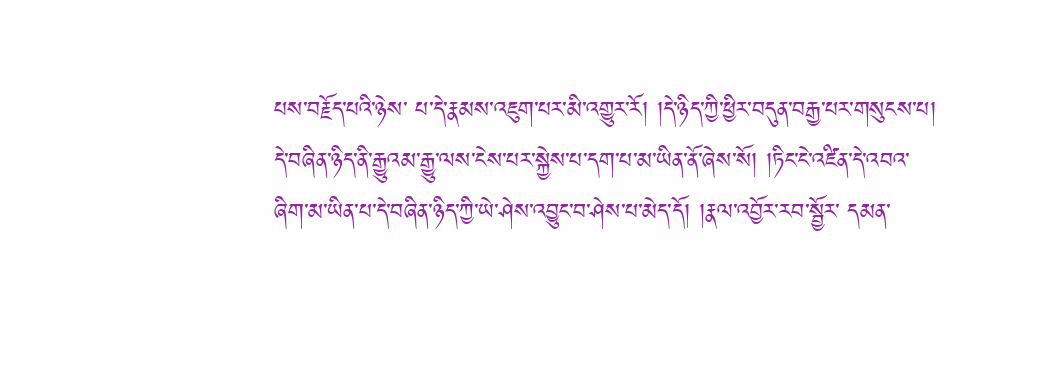པས་བརྗོད་པའི་ཉེས་ པ་དེ་རྣམས་འཇུག་པར་མི་འགྱུར་རོ། །དེ་ཉིད་ཀྱི་ཕྱིར་བདུན་བརྒྱ་པར་གསུངས་པ། དེ་བཞིན་ཉིད་ནི་རྒྱུའམ་རྒྱུ་ལས་ངེས་པར་སྐྱེས་པ་དག་པ་མ་ཡིན་ནོ་ཞེས་སོ། །ཏིང་ངེ་འཛིན་དེ་འབའ་ཞིག་མ་ཡིན་པ་དེ་བཞིན་ཉིད་ཀྱི་ཡེ་ཤེས་འབྱུང་བ་ཤེས་པ་མེད་དོ། །རྣལ་འབྱོར་རབ་སྦྱོར་ དམན་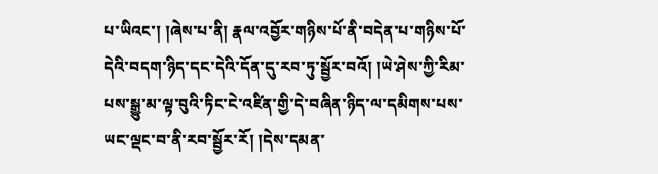པ་ཡིའང་། །ཞེས་པ་ནི། རྣལ་འབྱོར་གཉིས་པོ་ནི་བདེན་པ་གཉིས་པོ་དེའི་བདག་ཉིད་དང་དེའི་དོན་དུ་རབ་ཏུ་སྦྱོར་བའོ། །ཡེ་ཤེས་ཀྱི་རིམ་པས་སྒྱུ་མ་ལྟ་བུའི་ཏིང་ངེ་འཛིན་གྱི་དེ་བཞིན་ཉིད་ལ་དམིགས་པས་ཡང་ལྡང་བ་ནི་རབ་སྦྱོར་རོ། །དེས་དམན་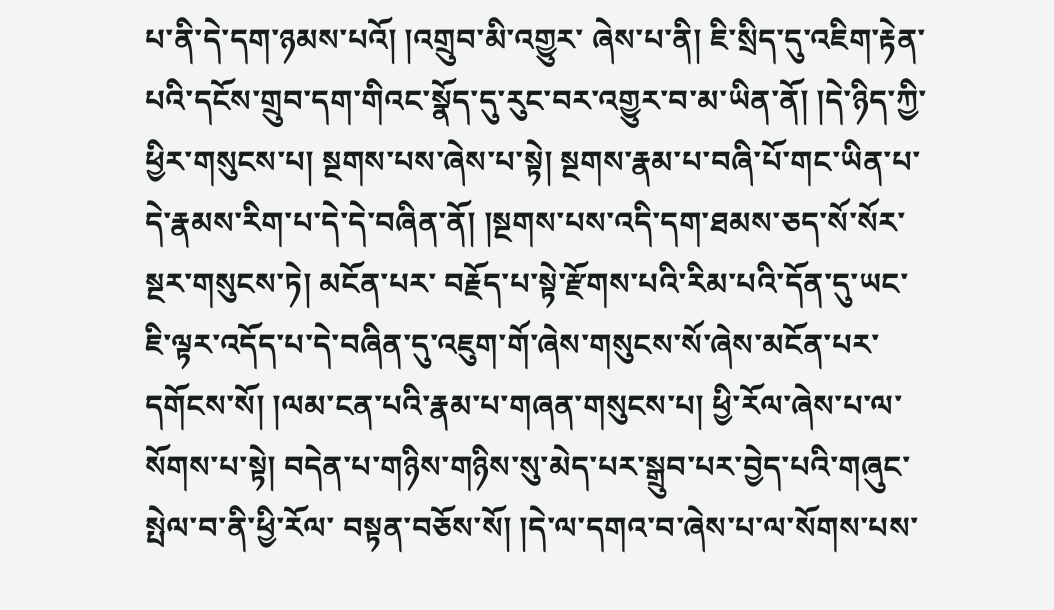པ་ནི་དེ་དག་ཉམས་པའོ། །འགྲུབ་མི་འགྱུར་ ཞེས་པ་ནི། ཇི་སྲིད་དུ་འཇིག་རྟེན་པའི་དངོས་གྲུབ་དག་གིའང་སྣོད་དུ་རུང་བར་འགྱུར་བ་མ་ཡིན་ནོ། །དེ་ཉིད་ཀྱི་ཕྱིར་གསུངས་པ། སྔགས་པས་ཞེས་པ་སྟེ། སྔགས་རྣམ་པ་བཞི་པོ་གང་ཡིན་པ་དེ་རྣམས་རིག་པ་དེ་དེ་བཞིན་ནོ། །སྔགས་པས་འདི་དག་ཐམས་ཅད་སོ་སོར་སྔར་གསུངས་ཏེ། མངོན་པར་ བརྗོད་པ་སྟེ་རྫོགས་པའི་རིམ་པའི་དོན་དུ་ཡང་ཇི་ལྟར་འདོད་པ་དེ་བཞིན་དུ་འཇུག་གོ་ཞེས་གསུངས་སོ་ཞེས་མངོན་པར་དགོངས་སོ། །ལམ་ངན་པའི་རྣམ་པ་གཞན་གསུངས་པ། ཕྱི་རོལ་ཞེས་པ་ལ་སོགས་པ་སྟེ། བདེན་པ་གཉིས་གཉིས་སུ་མེད་པར་སྒྲུབ་པར་བྱེད་པའི་གཞུང་སྤེལ་བ་ནི་ཕྱི་རོལ་ བསྟན་བཅོས་སོ། །དེ་ལ་དགའ་བ་ཞེས་པ་ལ་སོགས་པས་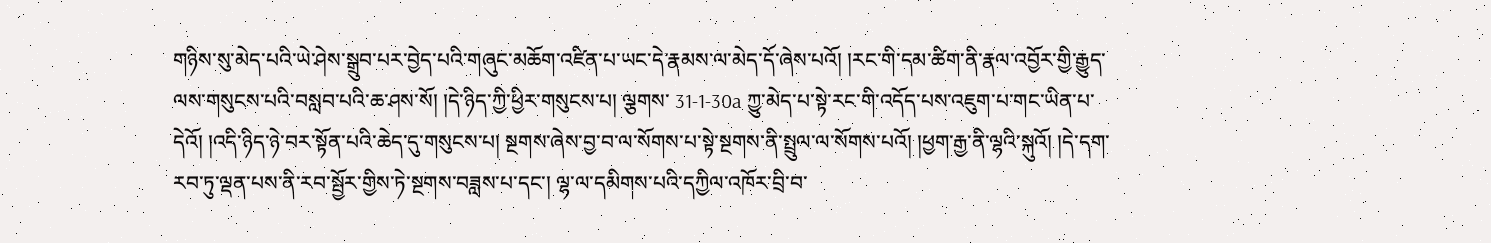གཉིས་སུ་མེད་པའི་ཡེ་ཤེས་སྒྲུབ་པར་བྱེད་པའི་གཞུང་མཆོག་འཛིན་པ་ཡང་དེ་རྣམས་ལ་མེད་དོ་ཞེས་པའོ། །རང་གི་དམ་ཚིག་ནི་རྣལ་འབྱོར་གྱི་རྒྱུད་ལས་གསུངས་པའི་བསླབ་པའི་ཆ་ཤས་སོ། །དེ་ཉིད་ཀྱི་ཕྱིར་གསུངས་པ། ལྕགས་ 31-1-30a ཀྱུ་མེད་པ་སྟེ་རང་གི་འདོད་པས་འཇུག་པ་གང་ཡིན་པ་དེའོ། །འདི་ཉིད་ཉེ་བར་སྟོན་པའི་ཆེད་དུ་གསུངས་པ། སྔགས་ཞེས་བྱ་བ་ལ་སོགས་པ་སྟེ་སྔགས་ནི་སྤྲུལ་ལ་སོགས་པའོ། །ཕྱག་རྒྱ་ནི་ལྷའི་སྐུའོ། །དེ་དག་རབ་ཏུ་ལྡན་པས་ནི་རབ་སྦྱོར་གྱིས་ཏེ་སྔགས་བཟླས་པ་དང་། ལྷ་ལ་དམིགས་པའི་དཀྱིལ་འཁོར་བྲི་བ་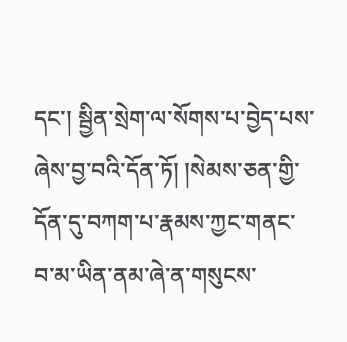དང་། སྦྱིན་སྲེག་ལ་སོགས་པ་བྱེད་པས་ཞེས་བྱ་བའི་དོན་ཏོ། །སེམས་ཅན་གྱི་དོན་དུ་བཀག་པ་རྣམས་ཀྱང་གནང་བ་མ་ཡིན་ནམ་ཞེ་ན་གསུངས་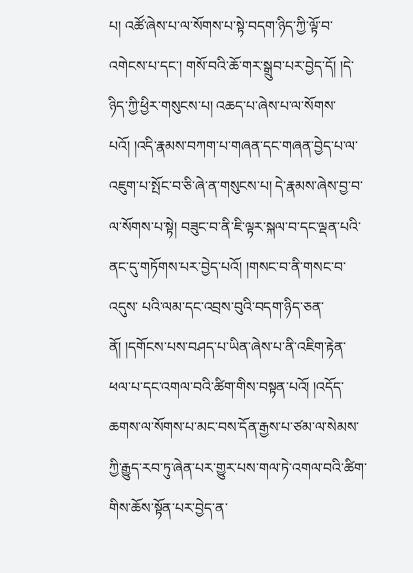པ། འཚོ་ཞེས་པ་ལ་སོགས་པ་སྟེ་བདག་ཉིད་ཀྱི་ལྟོ་བ་འགེངས་པ་དང་། གསོ་བའི་ཆོ་གར་སྒྲུབ་པར་བྱེད་དོ། །དེ་ ཉིད་ཀྱི་ཕྱིར་གསུངས་པ། འཆད་པ་ཞེས་པ་ལ་སོགས་པའོ། །འདི་རྣམས་བཀག་པ་གཞན་དང་གཞན་བྱེད་པ་ལ་འཇུག་པ་སྤོང་བ་ཅི་ཞེ་ན་གསུངས་པ། དེ་རྣམས་ཞེས་བྱ་བ་ལ་སོགས་པ་སྟེ། བཟུང་བ་ནི་ཇི་ལྟར་སྐལ་བ་དང་ལྡན་པའི་ནང་དུ་གཏོགས་པར་བྱེད་པའོ། །གསང་བ་ནི་གསང་བ་འདུས་ པའི་ལམ་དང་འབྲས་བུའི་བདག་ཉིད་ཅན་ནོ། །དགོངས་པས་བཤད་པ་ཡིན་ཞེས་པ་ནི་འཇིག་རྟེན་ཕལ་པ་དང་འགལ་བའི་ཚིག་གིས་བསྟན་པའོ། །འདོད་ཆགས་ལ་སོགས་པ་མང་བས་དོན་རྒྱས་པ་ཙམ་ལ་སེམས་ཀྱི་རྒྱུད་རབ་ཏུ་ཞེན་པར་གྱུར་པས་གལ་ཏེ་འགལ་བའི་ཚིག་གིས་ཆོས་སྟོན་པར་བྱེད་ན་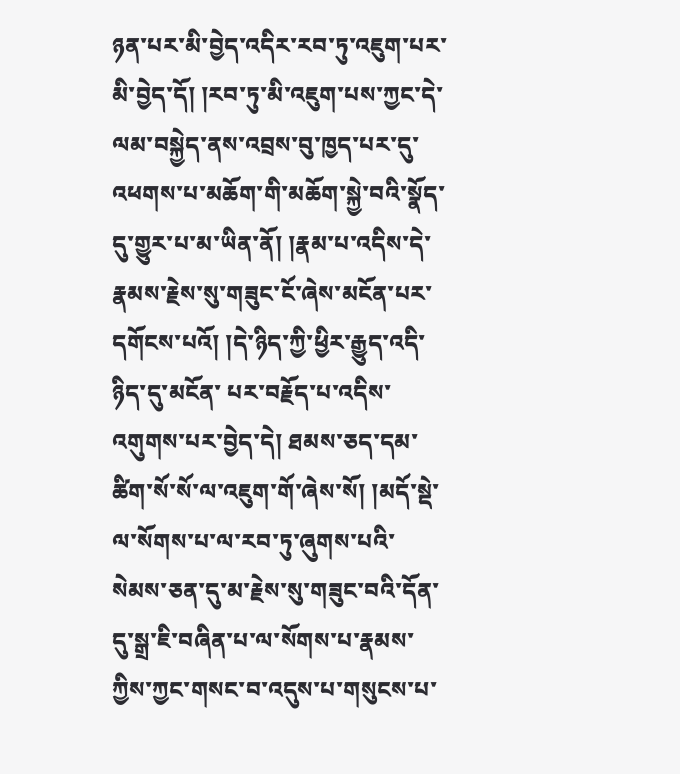ཉན་པར་མི་བྱེད་འདིར་རབ་ཏུ་འཇུག་པར་མི་བྱེད་དོ། །རབ་ཏུ་མི་འཇུག་པས་ཀྱང་དེ་ལམ་བསྐྱེད་ནས་འབྲས་བུ་ཁྱད་པར་དུ་འཕགས་པ་མཆོག་གི་མཆོག་སྐྱེ་བའི་སྣོད་དུ་གྱུར་པ་མ་ཡིན་ནོ། །རྣམ་པ་འདིས་དེ་རྣམས་རྗེས་སུ་གཟུང་ངོ་ཞེས་མངོན་པར་དགོངས་པའོ། །དེ་ཉིད་ཀྱི་ཕྱིར་རྒྱུད་འདི་ཉིད་དུ་མངོན་ པར་བརྗོད་པ་འདིས་འགུགས་པར་བྱེད་དེ། ཐམས་ཅད་དམ་ཚིག་སོ་སོ་ལ་འཇུག་གོ་ཞེས་སོ། །མདོ་སྡེ་ལ་སོགས་པ་ལ་རབ་ཏུ་ཞུགས་པའི་སེམས་ཅན་དུ་མ་རྗེས་སུ་གཟུང་བའི་དོན་དུ་སྒྲ་ཇི་བཞིན་པ་ལ་སོགས་པ་རྣམས་ཀྱིས་ཀྱང་གསང་བ་འདུས་པ་གསུངས་པ་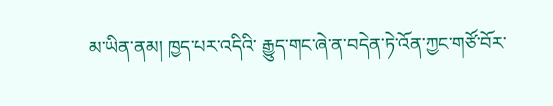མ་ཡིན་ནམ། ཁྱད་པར་འདིའི་ རྒྱུད་གང་ཞེ་ན་བདེན་ཏེ་འོན་ཀྱང་གཙོ་བོར་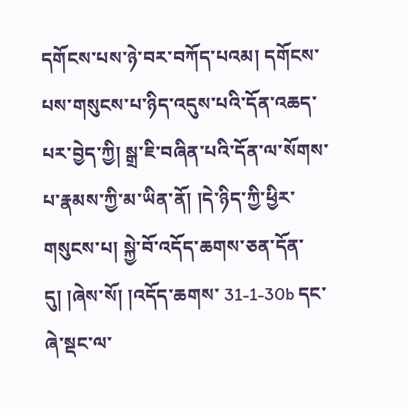དགོངས་པས་ཉེ་བར་བཀོད་པའམ། དགོངས་པས་གསུངས་པ་ཉིད་འདུས་པའི་དོན་འཆད་པར་བྱེད་ཀྱི། སྒྲ་ཇི་བཞིན་པའི་དོན་ལ་སོགས་པ་རྣམས་ཀྱི་མ་ཡིན་ནོ། །དེ་ཉིད་ཀྱི་ཕྱིར་གསུངས་པ། སྐྱེ་བོ་འདོད་ཆགས་ཅན་དོན་དུ། །ཞེས་སོ། །འདོད་ཆགས་ 31-1-30b དང་ཞེ་སྡང་ལ་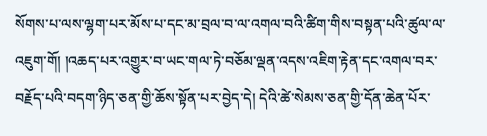སོགས་པ་ལས་ལྷག་པར་མོས་པ་དང་མ་བྲལ་བ་ལ་འགལ་བའི་ཚིག་གིས་བསྟན་པའི་ཚུལ་ལ་འཇུག་གོ། །འཆད་པར་འགྱུར་བ་ཡང་གལ་ཏེ་བཅོམ་ལྡན་འདས་འཇིག་རྟེན་དང་འགལ་བར་བརྗོད་པའི་བདག་ཉིད་ཅན་གྱི་ཆོས་སྟོན་པར་བྱེད་དེ། དེའི་ཚེ་སེམས་ཅན་གྱི་དོན་ཆེན་པོར་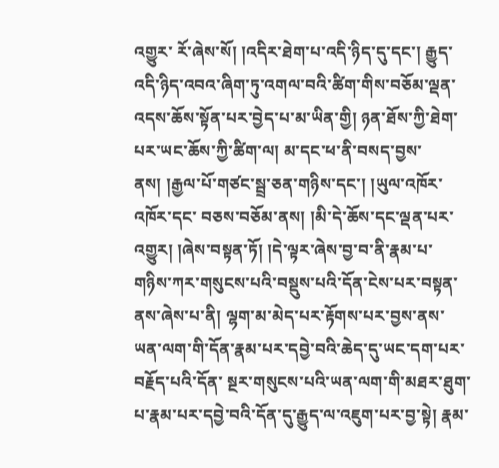འགྱུར་ རོ་ཞེས་སོ། །འདིར་ཐེག་པ་འདི་ཉིད་དུ་དང་། རྒྱུད་འདི་ཉིད་འབའ་ཞིག་ཏུ་འགལ་བའི་ཚིག་གིས་བཅོམ་ལྡན་འདས་ཆོས་སྟོན་པར་བྱེད་པ་མ་ཡིན་གྱི། ཉན་ཐོས་ཀྱི་ཐེག་པར་ཡང་ཆོས་ཀྱི་ཚིག་ལ། མ་དང་ཕ་ནི་བསད་བྱས་ནས། །རྒྱལ་པོ་གཙང་སྦྲ་ཅན་གཉིས་དང་། །ཡུལ་འཁོར་འཁོར་དང་ བཅས་བཅོམ་ནས། །མི་དེ་ཆོས་དང་ལྡན་པར་འགྱུར། །ཞེས་བསྟན་ཏོ། །དེ་ལྟར་ཞེས་བྱ་བ་ནི་རྣམ་པ་གཉིས་ཀར་གསུངས་པའི་བསྡུས་པའི་དོན་ངེས་པར་བསྟན་ནས་ཞེས་པ་ནི། ལྷག་མ་མེད་པར་རྟོགས་པར་བྱས་ནས་ཡན་ལག་གི་དོན་རྣམ་པར་དབྱེ་བའི་ཆེད་དུ་ཡང་དག་པར་བརྗོད་པའི་དོན་ སྔར་གསུངས་པའི་ཡན་ལག་གི་མཐར་ཐུག་པ་རྣམ་པར་དབྱེ་བའི་དོན་དུ་རྒྱུད་ལ་འཇུག་པར་བྱ་སྟེ། རྣམ་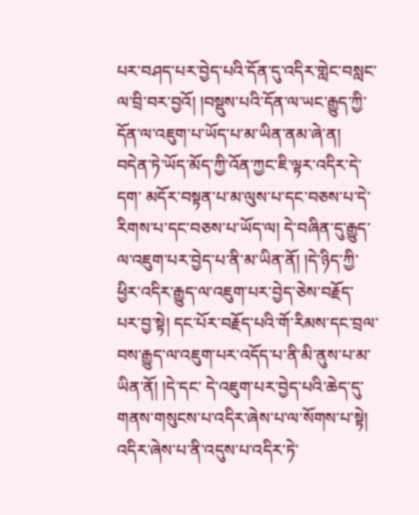པར་བཤད་པར་བྱེད་པའི་དོན་དུ་འདིར་གླེང་བསླང་ལ་བྲི་བར་བྱའོ། །བསྡུས་པའི་དོན་ལ་ཡང་རྒྱུད་ཀྱི་དོན་ལ་འཇུག་པ་ཡོད་པ་མ་ཡིན་ནམ་ཞེ་ན། བདེན་ཏེ་ཡོད་མོད་ཀྱི་འོན་ཀྱང་ཇི་ལྟར་འདིར་དེ་དག་ མདོར་བསྟན་པ་མ་ལུས་པ་དང་བཅས་པ་དེ་རིགས་པ་དང་བཅས་པ་ཡོད་ལ། དེ་བཞིན་དུ་རྒྱུད་ལ་འཇུག་པར་བྱེད་པ་ནི་མ་ཡིན་ནོ། །དེ་ཉིད་ཀྱི་ཕྱིར་འདིར་རྒྱུད་ལ་འཇུག་པར་བྱེད་ཅེས་བརྗོད་པར་བྱ་སྟེ། དང་པོར་བརྗོད་པའི་གོ་རིམས་དང་བྲལ་བས་རྒྱུད་ལ་འཇུག་པར་འདོད་པ་ནི་མི་ནུས་པ་མ་ཡིན་ནོ། །དེ་དང་ དེ་འཇུག་པར་བྱེད་པའི་ཆེད་དུ་གནས་གསུངས་པ་འདིར་ཞེས་པ་ལ་སོགས་པ་སྟེ། འདིར་ཞེས་པ་ནི་འདུས་པ་འདིར་ཏེ་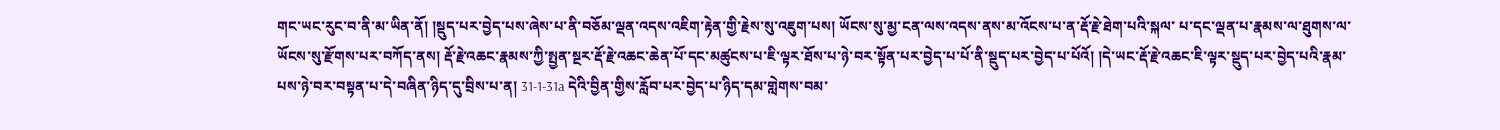གང་ཡང་རུང་བ་ནི་མ་ཡིན་ནོ། །སྡུད་པར་བྱེད་པས་ཞེས་པ་ནི་བཅོམ་ལྡན་འདས་འཇིག་རྟེན་གྱི་རྗེས་སུ་འཇུག་པས། ཡོངས་སུ་མྱ་ངན་ལས་འདས་ནས་མ་འོངས་པ་ན་རྡོ་རྗེ་ཐེག་པའི་སྐལ་ པ་དང་ལྡན་པ་རྣམས་ལ་ཐུགས་ལ་ཡོངས་སུ་རྫོགས་པར་བཀོད་ནས། རྡོ་རྗེ་འཆང་རྣམས་ཀྱི་སྤྱན་སྔར་རྡོ་རྗེ་འཆང་ཆེན་པོ་དང་མཚུངས་པ་ཇི་ལྟར་ཐོས་པ་ཉེ་བར་སྟོན་པར་བྱེད་པ་པོ་ནི་སྡུད་པར་བྱེད་པ་པོའོ། །དེ་ཡང་རྡོ་རྗེ་འཆང་ཇི་ལྟར་སྡུད་པར་བྱེད་པའི་རྣམ་པས་ཉེ་བར་བསྟན་པ་དེ་བཞིན་ཉིད་དུ་བྲིས་པ་ན། 31-1-31a དེའི་བྱིན་གྱིས་རློབ་པར་བྱེད་པ་ཉིད་དམ་གླེགས་བམ་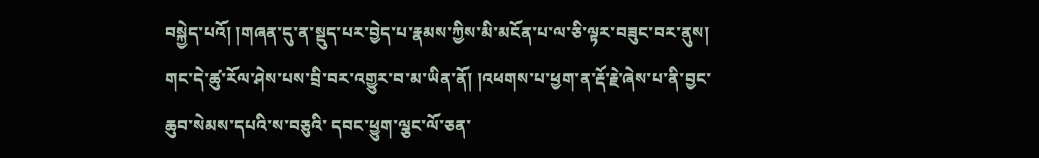བསྐྱེད་པའོ། །གཞན་དུ་ན་སྡུད་པར་བྱེད་པ་རྣམས་ཀྱིས་མི་མངོན་པ་ལ་ཅི་ལྟར་བཟུང་བར་ནུས། གང་དེ་ཚུ་རོལ་ཤེས་པས་བྲི་བར་འགྱུར་བ་མ་ཡིན་ནོ། །འཕགས་པ་ཕྱག་ན་རྡོ་རྗེ་ཞེས་པ་ནི་བྱང་ཆུབ་སེམས་དཔའི་ས་བཅུའི་ དབང་ཕྱུག་ལྕང་ལོ་ཅན་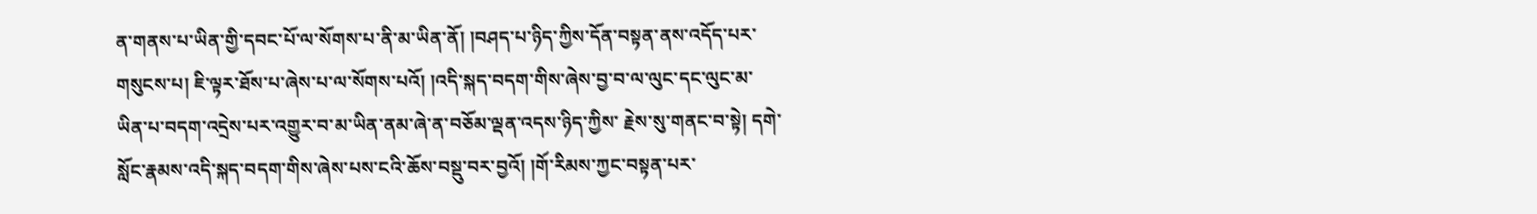ན་གནས་པ་ཡིན་གྱི་དབང་པོ་ལ་སོགས་པ་ནི་མ་ཡིན་ནོ། །བཤད་པ་ཉིད་ཀྱིས་དོན་བསྟན་ནས་འདོད་པར་གསུངས་པ། ཇི་ལྟར་ཐོས་པ་ཞེས་པ་ལ་སོགས་པའོ། །འདི་སྐད་བདག་གིས་ཞེས་བྱ་བ་ལ་ལུང་དང་ལུང་མ་ཡིན་པ་བདག་འདྲེས་པར་འགྱུར་བ་མ་ཡིན་ནམ་ཞེ་ན་བཅོམ་ལྡན་འདས་ཉིད་ཀྱིས་ རྗེས་སུ་གནང་བ་སྟེ། དགེ་སློང་རྣམས་འདི་སྐད་བདག་གིས་ཞེས་པས་ངའི་ཆོས་བསྡུ་བར་བྱའོ། །གོ་རིམས་ཀྱང་བསྟན་པར་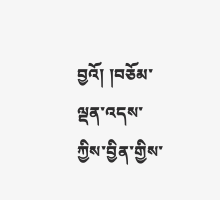བྱའོ། །བཅོམ་ལྡན་འདས་ཀྱིས་བྱིན་གྱིས་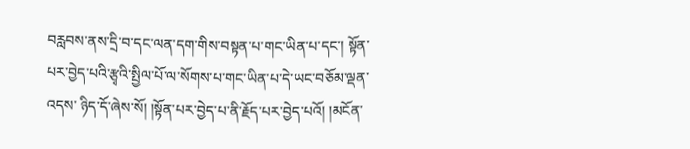བརླབས་ནས་དྲི་བ་དང་ལན་དག་གིས་བསྟན་པ་གང་ཡིན་པ་དང་། སྟོན་པར་བྱེད་པའི་རྩྭའི་སྤྱིལ་པོ་ལ་སོགས་པ་གང་ཡིན་པ་དེ་ཡང་བཅོམ་ལྡན་འདས་ ཉིད་དོ་ཞེས་སོ། །སྟོན་པར་བྱེད་པ་ནི་རྗོད་པར་བྱེད་པའོ། །མངོན་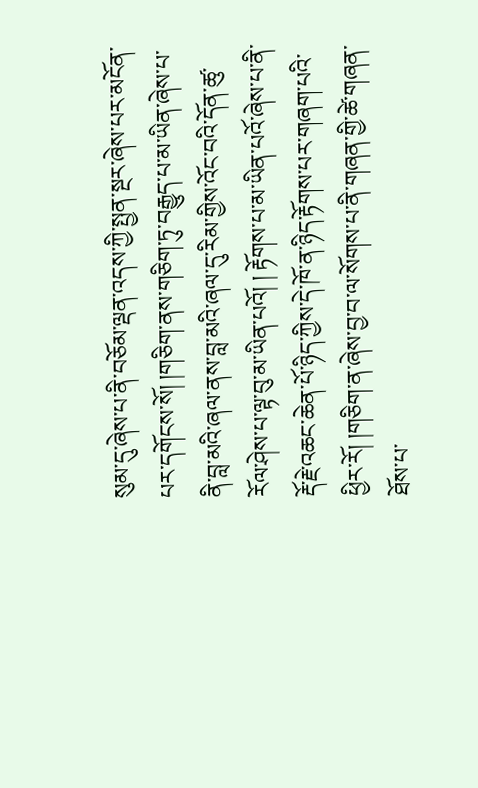སུམ་དུ་ཞེས་པ་ནི་བཅོམ་ལྡན་འདས་ཀྱི་སྤྱན་སྔར་ཞེས་པར་མངོན་པར་དགོངས་སོ། །གཅིག་ནས་གཅིག་ཏུ་བརྒྱུད་པ་མ་ཡིན་ཞེས་པ་ནི་བླ་མའི་ཞལ་ནས་བླ་མའི་ཞལ་དུ་རིམ་གྱིས་འོང་བའི་དོན་ཚུ་རོལ་ཤེས་པ་ལྟ་བུ་མ་ཡིན་པའོ། ། རྟོགས་པ་མ་ཡིན་པའོ་ཞེས་པ་ནི་རྡོ་རྗེ་འཆང་ཆེན་པོ་ཉིད་ཀྱིས་དེ་ཁོ་ན་ཉིད་རྟོགས་པར་གཞག་པའི་ཕྱིར་རོ། །གཅིག་ན་ཞེས་བྱ་བ་ལ་སོགས་པ་ནི་གཞན་གྱི་ཚེ་གཞན་ཐོས་པ་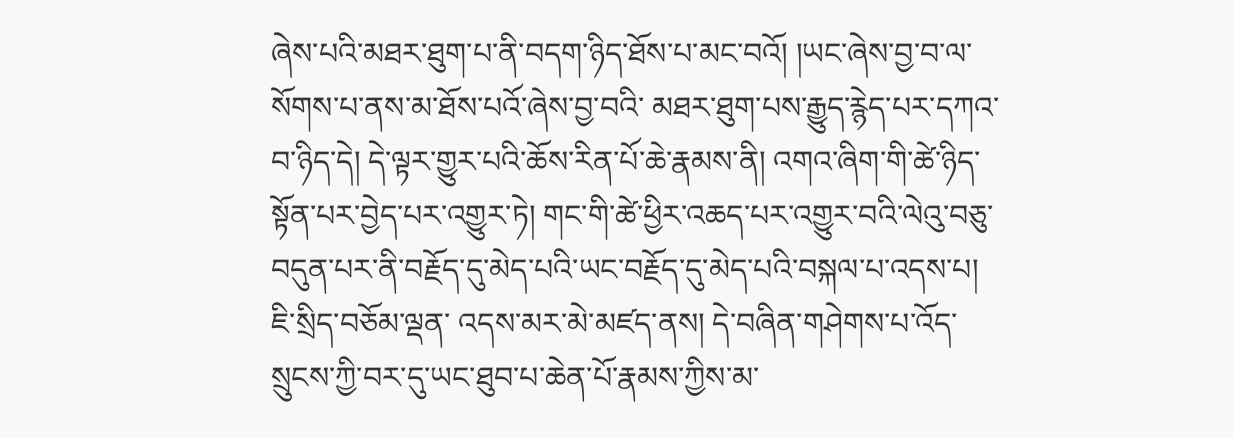ཞེས་པའི་མཐར་ཐུག་པ་ནི་བདག་ཉིད་ཐོས་པ་མང་བའོ། །ཡང་ཞེས་བྱ་བ་ལ་སོགས་པ་ནས་མ་ཐོས་པའོ་ཞེས་བྱ་བའི་ མཐར་ཐུག་པས་རྒྱུད་རྙེད་པར་དཀའ་བ་ཉིད་དེ། དེ་ལྟར་གྱུར་པའི་ཆོས་རིན་པོ་ཆེ་རྣམས་ནི། འགའ་ཞིག་གི་ཚེ་ཉིད་སྟོན་པར་བྱེད་པར་འགྱུར་ཏེ། གང་གི་ཚེ་ཕྱིར་འཆད་པར་འགྱུར་བའི་ལེའུ་བཅུ་བདུན་པར་ནི་བརྗོད་དུ་མེད་པའི་ཡང་བརྗོད་དུ་མེད་པའི་བསྐལ་པ་འདས་པ། ཇི་སྲིད་བཅོམ་ལྡན་ འདས་མར་མེ་མཛད་ནས། དེ་བཞིན་གཤེགས་པ་འོད་སྲུངས་ཀྱི་བར་དུ་ཡང་ཐུབ་པ་ཆེན་པོ་རྣམས་ཀྱིས་མ་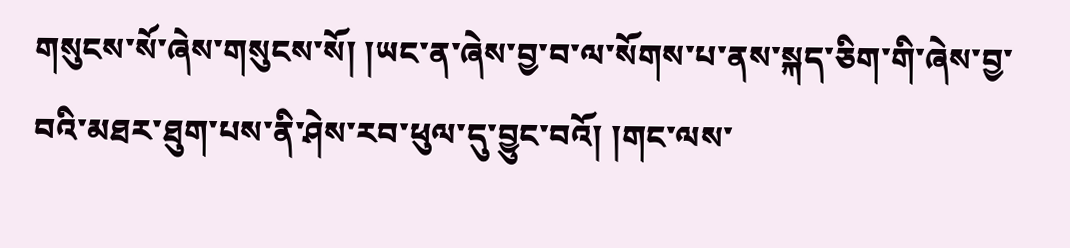གསུངས་སོ་ཞེས་གསུངས་སོ། །ཡང་ན་ཞེས་བྱ་བ་ལ་སོགས་པ་ནས་སྐད་ཅིག་གི་ཞེས་བྱ་བའི་མཐར་ཐུག་པས་ནི་ཤེས་རབ་ཕུལ་དུ་བྱུང་བའོ། །གང་ལས་